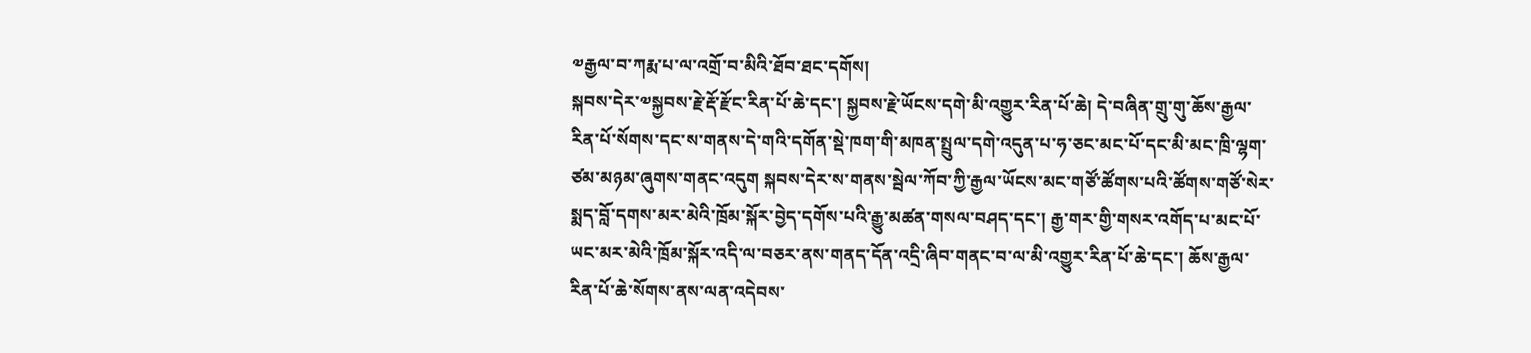༧རྒྱལ་བ་ཀརྨ་པ་ལ་འགྲོ་བ་མིའི་ཐོབ་ཐང་དགོས།
སྐབས་དེར་༧སྐྱབས་རྗེ་རྡོ་རྫོང་རིན་པོ་ཆེ་དང་། སྐྱབས་རྗེ་ཡོངས་དགེ་མི་འགྱུར་རིན་པོ་ཆེ། དེ་བཞིན་གྲུ་གུ་ཆོས་རྒྱལ་རིན་པོ་སོགས་དང་ས་གནས་དེ་གའི་དགོན་སྡེ་ཁག་གི་མཁན་སྤྲུལ་དགེ་འདུན་པ་ཧ་ཅང་མང་པོ་དང་མི་མང་ཁྲི་ལྷག་ཙམ་མཉམ་ཞུགས་གནང་འདུག སྐབས་དེར་ས་གནས་སྦེལ་ཀོབ་ཀྱི་རྒྱལ་ཡོངས་མང་གཙོ་ཚོགས་པའི་ཚོགས་གཙོ་སེར་སྨད་བློ་དགས་མར་མེའི་ཁྲོམ་སྐོར་བྱེད་དགོས་པའི་རྒྱུ་མཚན་གསལ་བཤད་དང་། རྒྱ་གར་གྱི་གསར་འགོད་པ་མང་པོ་ཡང་མར་མེའི་ཁྲོམ་སྐོར་འདི་ལ་བཅར་ནས་གནད་དོན་འདྲི་ཞིབ་གནང་བ་ལ་མི་འགྱུར་རིན་པོ་ཆེ་དང་། ཆོས་རྒྱལ་རིན་པོ་ཆེ་སོགས་ནས་ལན་འདེབས་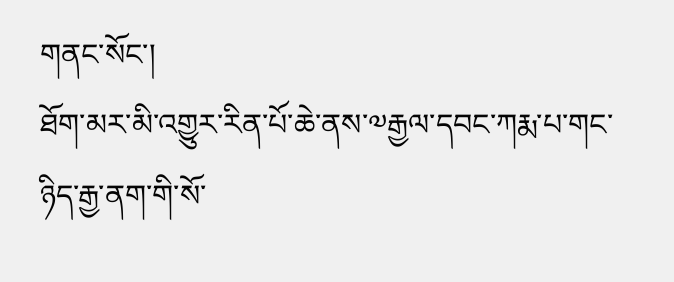གནང་སོང་།
ཐོག་མར་མི་འགྱུར་རིན་པོ་ཆེ་ནས་༧རྒྱལ་དབང་ཀརྨ་པ་གང་ཉིད་རྒྱ་ནག་གི་སོ་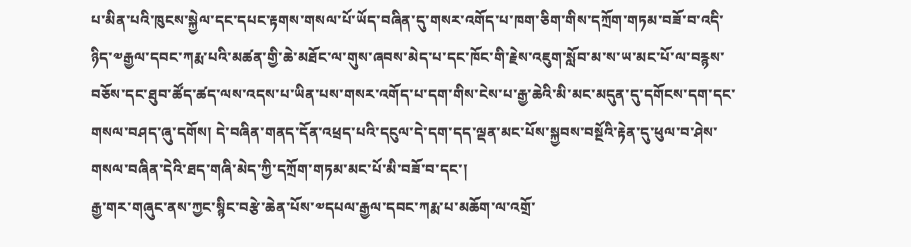པ་མིན་པའི་ཁུངས་སྐྱེལ་དང་དཔང་རྟགས་གསལ་པོ་ཡོད་བཞིན་དུ་གསར་འགོད་པ་ཁག་ཅིག་གིས་དཀྲོག་གཏམ་བཟོ་བ་འདི་ཉིད་༧རྒྱལ་དབང་ཀརྨ་པའི་མཚན་གྱི་ཆེ་མཐོང་ལ་གུས་ཞབས་མེད་པ་དང་ཁོང་གི་རྗེས་འཇུག་སློབ་མ་ས་ཡ་མང་པོ་ལ་བརྙས་བཅོས་དང་ཐུབ་ཚོད་ཚད་ལས་འདས་པ་ཡིན་པས་གསར་འགོད་པ་དག་གིས་ངེས་པ་རྒྱ་ཆེའི་མི་མང་མདུན་དུ་དགོངས་དག་དང་གསལ་བཤད་ཞུ་དགོས། དེ་བཞིན་གནད་དོན་འཕྲད་པའི་དངུལ་དེ་དག་དད་ལྡན་མང་པོས་སྐྱབས་བསྔོའི་རྟེན་དུ་ཕུལ་བ་ཤེས་གསལ་བཞིན་དེའི་ཐད་གཞི་མེད་ཀྱི་དཀྲོག་གཏམ་མང་པོ་མི་བཟོ་བ་དང་།
རྒྱ་གར་གཞུང་ནས་ཀྱང་སྙིང་བརྩེ་ཆེན་པོས་༧དཔལ་རྒྱལ་དབང་ཀརྨ་པ་མཆོག་ལ་འགྲོ་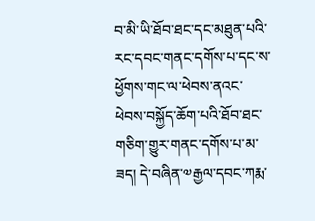བ་མི་ཡི་ཐོབ་ཐང་དང་མཐུན་པའི་རང་དབང་གནང་དགོས་པ་དང་ས་ཕྱོགས་གང་ལ་ཕེབས་ནའང་ཕེབས་བསྐྱོད་ཆོག་པའི་ཐོབ་ཐང་གཅིག་གྱུར་གནང་དགོས་པ་མ་ཟད། དེ་བཞིན་༧རྒྱལ་དབང་ཀརྨ་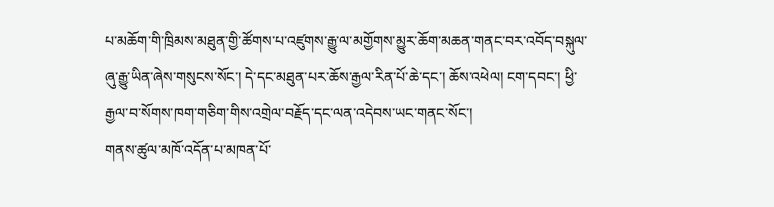པ་མཆོག་གི་ཁྲིམས་མཐུན་གྱི་ཚོགས་པ་འཛུགས་རྒྱུ་ལ་མགྱོགས་མྱུར་ཆོག་མཆན་གནང་བར་འབོད་བསྐུལ་ཞུ་རྒྱུ་ཡིན་ཞེས་གསུངས་སོང་། དེ་དང་མཐུན་པར་ཆོས་རྒྱལ་རིན་པོ་ཆེ་དང་། ཆོས་འཕེལ། ངག་དབང་། ཕྱི་རྒྱལ་བ་སོགས་ཁག་གཅིག་གིས་འགྲེལ་བརྗོད་དང་ལན་འདེབས་ཡང་གནང་སོང་།
གནས་ཚུལ་མཁོ་འདོན་པ་མཁན་པོ་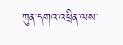ཀུན་དགའ་འཕྲིན་ལས་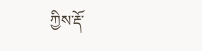ཀྱིས་རྡོ་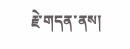རྗེ་གདན་ནས།